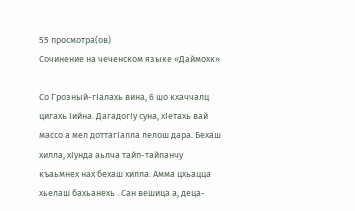55 просмотра(ов)
Сочинение на чеченском языке «Даймохк»

Со Грозный-гӀалахь вина, 6 шо кхаччалц цигахь Ӏийна. ДагадогӀу суна, хӀетахь вай массо а мел доттагӀалла лелош дара. Бехаш хилла, хӀунда аьлча тайп-тайпанчу къаьмнех нах бехаш хилла. Амма цхьацца хьелаш бахьанехь . Сан вешица а, деца-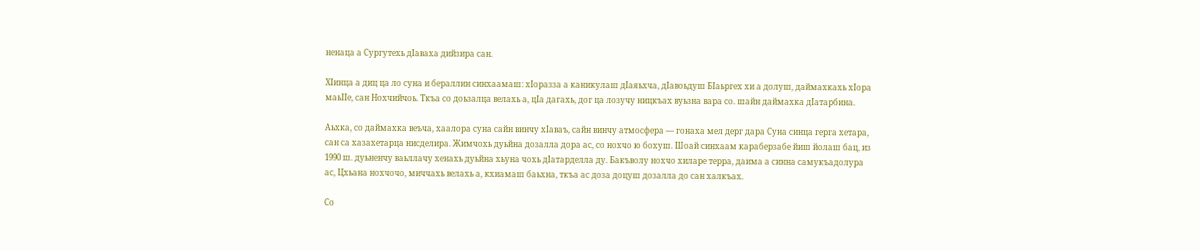ненаца а Сургутехь дӀаваха дийзира сан.

ХӀинца а диц ца ло суна и бераллин синхаамаш: хӀоразза а каникулаш дӀаяьхча, дӀавоьдуш БӀаьргех хи а долуш, даймахкахь хӀора маьӀӀе, сан Нохчийчоь. Ткъа со доьзалца велахь а, цӀа дагахь, дог ца лозучу ницкъах вуьзна вара со. шайн даймахка дӀатарбина.

Аьхка, со даймахка веъча, хаалора суна сайн винчу хӀаваъ, сайн винчу атмосфера — гонаха мел дерг дара Суна синца герга хетара, сан са хазахетарца нисделира. Жимчохь дуьйна дозалла дора ас, со нохчо ю бохуш. Шоай синхаам караберзабе йиш йолаш бац, из 1990 ш. дуьненчу ваьллачу хенахь дуьйна хьуна чохь дӀатарделла ду. Бакъволу нохчо хиларе терра, даима а синна самукъадолура ас, Цхьана нохчочо, миччахь велахь а, кхиамаш баьхна, ткъа ас доза доцуш дозалла до сан халкъах.

Со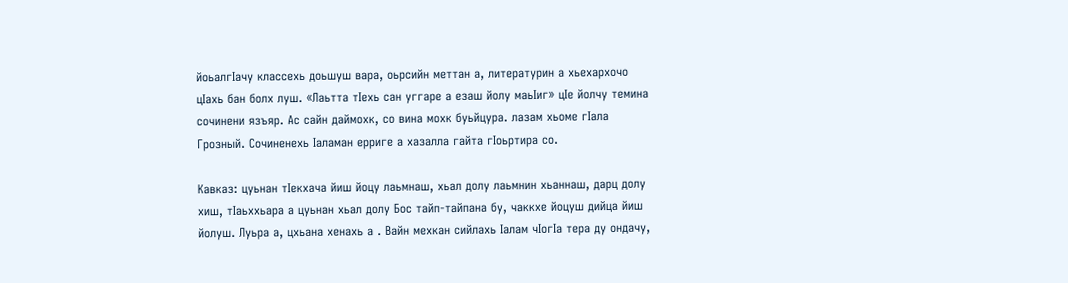йоьалгӀачу классехь доьшуш вара, оьрсийн меттан а, литературин а хьехархочо цӀахь бан болх луш. «Лаьтта тӀехь сан уггаре а езаш йолу маьӀиг» цӀе йолчу темина сочинени язъяр. Ас сайн даймохк, со вина мохк буьйцура. лазам хьоме гӀала Грозный. Сочиненехь Ӏаламан ерриге а хазалла гайта гӀоьртира со.

Кавказ: цуьнан тӀекхача йиш йоцу лаьмнаш, хьал долу лаьмнин хьаннаш, дарц долу хиш, тӀаьххьара а цуьнан хьал долу Бос тайп-тайпана бу, чаккхе йоцуш дийца йиш йолуш. Луьра а, цхьана хенахь а . Вайн мехкан сийлахь Ӏалам чӀогӀа тера ду ондачу,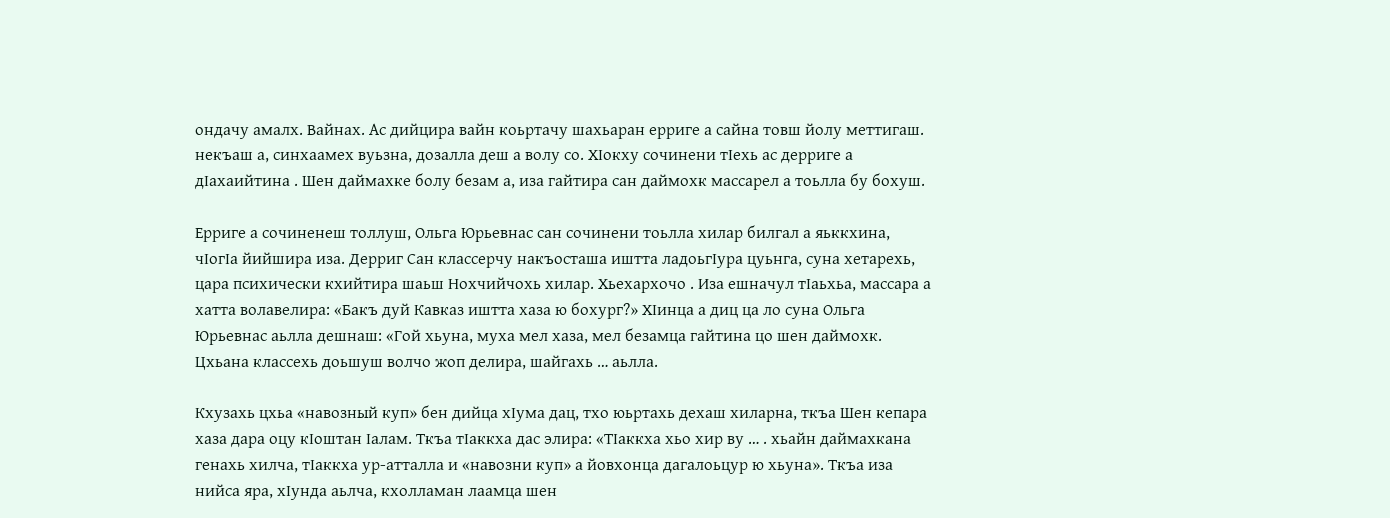ондачу амалх. Вайнах. Ас дийцира вайн коьртачу шахьаран ерриге а сайна товш йолу меттигаш.
некъаш а, синхаамех вуьзна, дозалла деш а волу со. ХӀокху сочинени тӀехь ас дерриге а дӀахаийтина . Шен даймахке болу безам а, иза гайтира сан даймохк массарел а тоьлла бу бохуш.

Ерриге а сочиненеш толлуш, Ольга Юрьевнас сан сочинени тоьлла хилар билгал а яьккхина, чӀогӀа йийшира иза. Дерриг Сан классерчу накъосташа иштта ладоьгӀура цуьнга, суна хетарехь, цара психически кхийтира шаьш Нохчийчохь хилар. Хьехархочо . Иза ешначул тӀаьхьа, массара а хатта волавелира: «Бакъ дуй Кавказ иштта хаза ю бохург?» ХӀинца а диц ца ло суна Ольга Юрьевнас аьлла дешнаш: «Гой хьуна, муха мел хаза, мел безамца гайтина цо шен даймохк. Цхьана классехь доьшуш волчо жоп делира, шайгахь … аьлла.

Кхузахь цхьа «навозный куп» бен дийца хӀума дац, тхо юьртахь дехаш хиларна, ткъа Шен кепара хаза дара оцу кӀоштан Ӏалам. Ткъа тӀаккха дас элира: «ТӀаккха хьо хир ву … . хьайн даймахкана генахь хилча, тӀаккха ур-атталла и «навозни куп» а йовхонца дагалоьцур ю хьуна». Ткъа иза нийса яра, хӀунда аьлча, кхолламан лаамца шен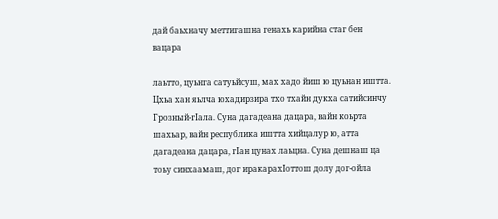дай баьхначу меттигашна генахь карийна стаг бен вацара

лаьтто, цуьнга сатуьйсуш, мах хадо йиш ю цуьнан иштта. Цхьа хан яьлча юхадирзира тхо тхайн дукха сатийсинчу Грозный-гӀала. Суна дагадеана дацара, вайн коьрта шахьар, вайн республика иштта хийцалур ю, атта дагадеана дацара, гӀан цунах лаьцна. Суна дешнаш ца тоьу синхаамаш, дог иракарахӀоттош долу дог-ойла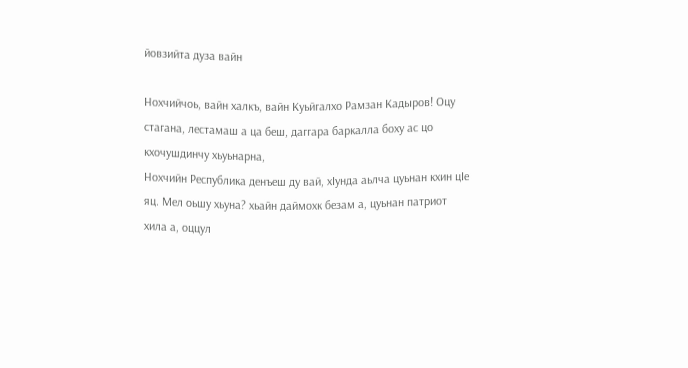йовзийта дуза вайн

Нохчийчоь, вайн халкъ, вайн Куьйгалхо Рамзан Кадыров! Оцу стагана, лестамаш а ца беш, даггара баркалла боху ас цо кхочушдинчу хьуьнарна,
Нохчийн Республика денъеш ду вай, хӀунда аьлча цуьнан кхин цӀе яц. Мел оьшу хьуна? хьайн даймохк безам а, цуьнан патриот хила а, оццул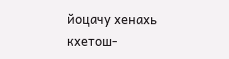йоцачу хенахь кхетош-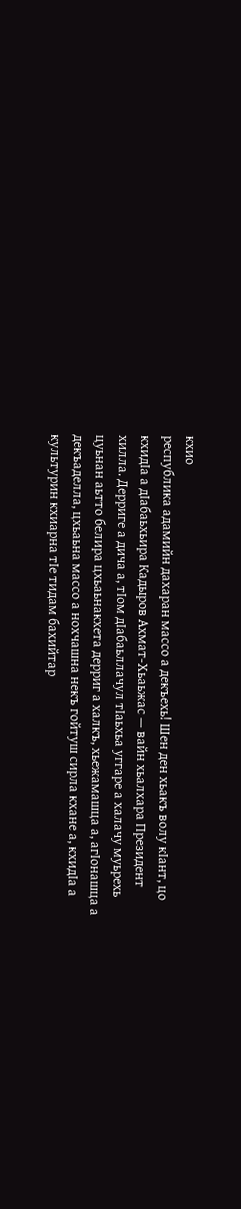кхио
республика адамийн дахаран массо а декъехь! Шен ден хьакъ волу кӀант, цо кхидӀа а дӀабаьхьира Кадыров Ахмат-Хьаьжас — вайн хьалхара Президент хилла. Дерриге а дича а, тӀом дӀабаьллачул тӀаьхьа уггаре а халачу муьрехь цуьнан аьтто белира цхьаьнакхета дерриг а халкъ, хьежамашца а, агӀонашца а декъаделла, цхьаьна массо а нохчашна некъ гойтуш сирла кхане а, кхидӀа а культурин кхиарна тӀе тидам бахийтар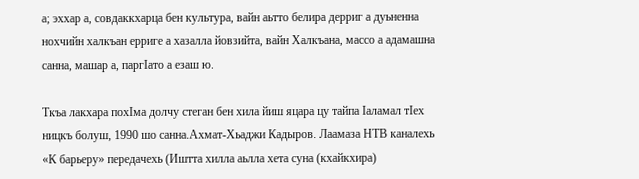а; эххар а, совдаккхарца бен культура, вайн аьтто белира дерриг а дуьненна нохчийн халкъан ерриге а хазалла йовзийта, вайн Халкъана, массо а адамашна санна, машар а, паргӀато а езаш ю.

Ткъа лакхара похӀма долчу стеган бен хила йиш яцара цу тайпа Ӏаламал тӀех ницкъ болуш, 1990 шо санна.Ахмат-Хьаджи Кадыров. Лаамаза НТВ каналехь «К барьеру» передачехь (Иштта хилла аьлла хета суна (кхайкхира)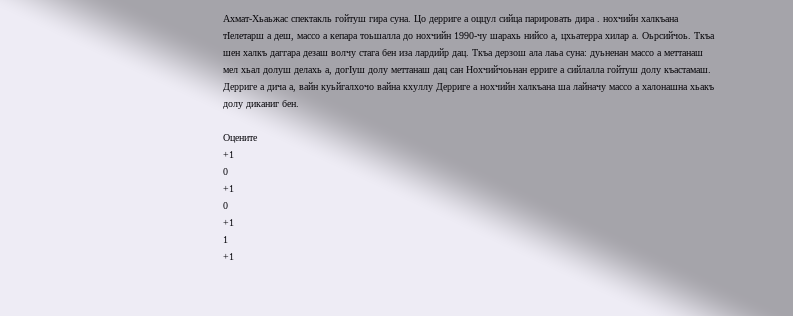Ахмат-Хьаьжас спектакль гойтуш гира суна. Цо дерриге а оццул сийца парировать дира . нохчийн халкъана тӀелетарш а деш, массо а кепара тоьшалла до нохчийн 1990-чу шарахь нийсо а, цхьатерра хилар а. Оьрсийчоь. Ткъа шен халкъ даггара дезаш волчу стага бен иза лардийр дац. Ткъа дерзош ала лаьа суна: дуьненан массо а меттанаш мел хьал долуш делахь а, догӀуш долу меттанаш дац сан Нохчийчоьнан ерриге а сийлалла гойтуш долу къастамаш. Дерриге а дича а, вайн куьйгалхочо вайна кхуллу Дерриге а нохчийн халкъана ша лайначу массо а халонашна хьакъ долу диканиг бен.

Оцените
+1
0
+1
0
+1
1
+1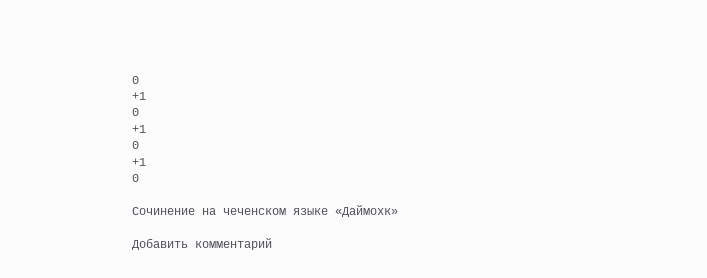0
+1
0
+1
0
+1
0

Сочинение на чеченском языке «Даймохк»

Добавить комментарий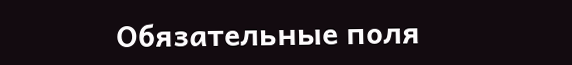Обязательные поля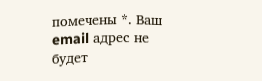помечены *. Ваш email адрес не будет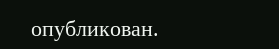опубликован.